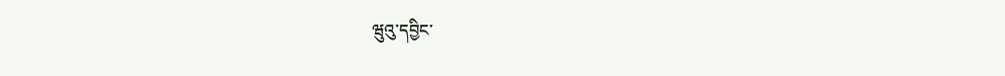ཝུའུ་དབྱིང་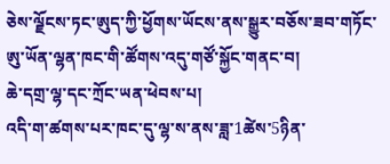ཅེས་ལྗོངས་ཏང་ཨུད་ཀྱི་ཕྱོགས་ཡོངས་ནས་སྒྱུར་བཅོས་ཟབ་གཏོང་ཨུ་ཡོན་ལྷན་ཁང་གི་ཚོགས་འདུ་གཙོ་སྐྱོང་གནང་བ།
ཆེ་དགྲ་ལྷ་དང་ཀྲོང་ཡན་ཕེབས་པ།
འདི་ག་ཚགས་པར་ཁང་དུ་ལྷ་ས་ནས་ཟླ་1ཚེས་5ཉིན་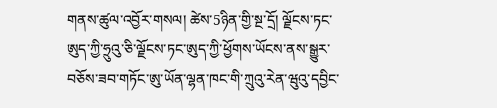གནས་ཚུལ་འབྱོར་གསལ། ཚེས་5ཉིན་གྱི་སྔ་དྲོ། ལྗོངས་ཏང་ཨུད་ཀྱི་ཧྲུའུ་ཅི་ལྗོངས་ཏང་ཨུད་ཀྱི་ཕྱོགས་ཡོངས་ནས་སྒྱུར་བཅོས་ཟབ་གཏོང་ཨུ་ཡོན་ལྷན་ཁང་གི་ཀྲུའུ་རེན་ཝུའུ་དབྱིང་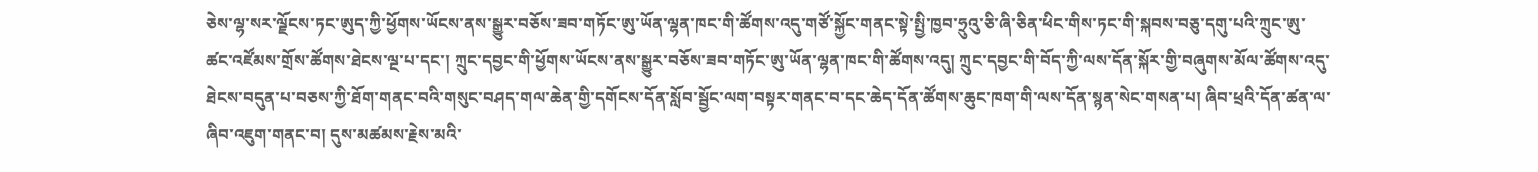ཅེས་ལྷ་སར་ལྗོངས་ཏང་ཨུད་ཀྱི་ཕྱོགས་ཡོངས་ནས་སྒྱུར་བཅོས་ཟབ་གཏོང་ཨུ་ཡོན་ལྷན་ཁང་གི་ཚོགས་འདུ་གཙོ་སྐྱོང་གནང་སྟེ་སྤྱི་ཁྱབ་ཧྲུའུ་ཅི་ཞི་ཅིན་ཕིང་གིས་ཏང་གི་སྐབས་བཅུ་དགུ་པའི་ཀྲུང་ཨུ་ཚང་འཛོམས་གྲོས་ཚོགས་ཐེངས་ལྔ་པ་དང་། ཀྲུང་དབྱང་གི་ཕྱོགས་ཡོངས་ནས་སྒྱུར་བཅོས་ཟབ་གཏོང་ཨུ་ཡོན་ལྷན་ཁང་གི་ཚོགས་འདུ། ཀྲུང་དབྱང་གི་བོད་ཀྱི་ལས་དོན་སྐོར་གྱི་བཞུགས་མོལ་ཚོགས་འདུ་ཐེངས་བདུན་པ་བཅས་ཀྱི་ཐོག་གནང་བའི་གསུང་བཤད་གལ་ཆེན་གྱི་དགོངས་དོན་སློབ་སྦྱོང་ལག་བསྟར་གནང་བ་དང་ཆེད་དོན་ཚོགས་ཆུང་ཁག་གི་ལས་དོན་སྙན་སེང་གསན་པ། ཞིབ་ཕྲའི་དོན་ཚན་ལ་ཞིབ་འཇུག་གནང་བ། དུས་མཚམས་རྗེས་མའི་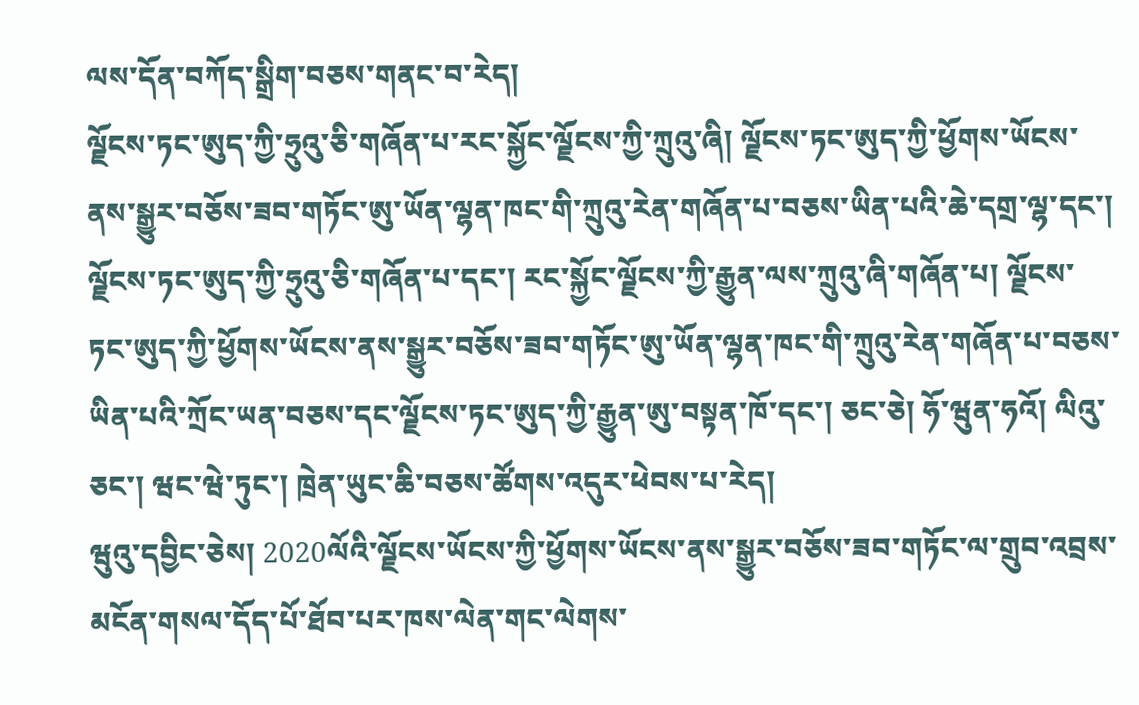ལས་དོན་བཀོད་སྒྲིག་བཅས་གནང་བ་རེད།
ལྗོངས་ཏང་ཨུད་ཀྱི་ཧྲུའུ་ཅི་གཞོན་པ་རང་སྐྱོང་ལྗོངས་ཀྱི་ཀྲུའུ་ཞི། ལྗོངས་ཏང་ཨུད་ཀྱི་ཕྱོགས་ཡོངས་ནས་སྒྱུར་བཅོས་ཟབ་གཏོང་ཨུ་ཡོན་ལྷན་ཁང་གི་ཀྲུའུ་རེན་གཞོན་པ་བཅས་ཡིན་པའི་ཆེ་དགྲ་ལྷ་དང་། ལྗོངས་ཏང་ཨུད་ཀྱི་ཧྲུའུ་ཅི་གཞོན་པ་དང་། རང་སྐྱོང་ལྗོངས་ཀྱི་རྒྱུན་ལས་ཀྲུའུ་ཞི་གཞོན་པ། ལྗོངས་ཏང་ཨུད་ཀྱི་ཕྱོགས་ཡོངས་ནས་སྒྱུར་བཅོས་ཟབ་གཏོང་ཨུ་ཡོན་ལྷན་ཁང་གི་ཀྲུའུ་རེན་གཞོན་པ་བཅས་ཡིན་པའི་ཀྲོང་ཡན་བཅས་དང་ལྗོངས་ཏང་ཨུད་ཀྱི་རྒྱུན་ཨུ་བསྟན་ཁོ་དང་། ཅང་ཅེ། ཧོ་ཝུན་ཧའོ། ལིའུ་ཅང་། ཝང་ཝེ་ཏུང་། ཁྲེན་ཡུང་ཆི་བཅས་ཚོགས་འདུར་ཕེབས་པ་རེད།
ཝུའུ་དབྱིང་ཅེས། 2020ལོའི་ལྗོངས་ཡོངས་ཀྱི་ཕྱོགས་ཡོངས་ནས་སྒྱུར་བཅོས་ཟབ་གཏོང་ལ་གྲུབ་འབྲས་མངོན་གསལ་དོད་པོ་ཐོབ་པར་ཁས་ལེན་གང་ལེགས་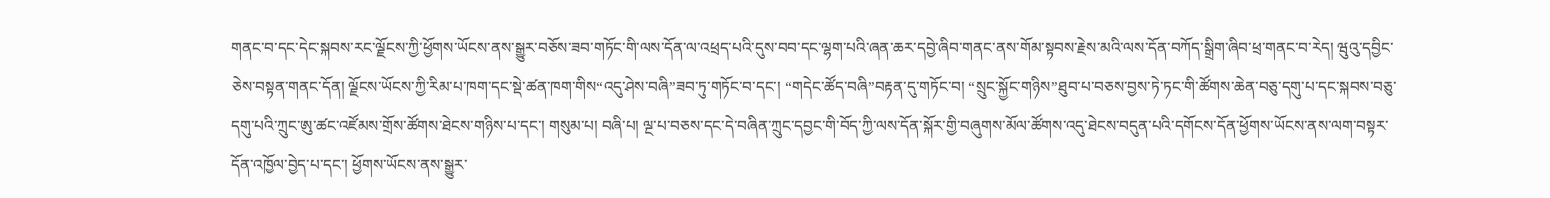གནང་བ་དང་དེང་སྐབས་རང་ལྗོངས་ཀྱི་ཕྱོགས་ཡོངས་ནས་སྒྱུར་བཅོས་ཟབ་གཏོང་གི་ལས་དོན་ལ་འཕྲད་པའི་དུས་བབ་དང་ལྷག་པའི་ཞན་ཆར་དབྱེ་ཞིབ་གནང་ནས་གོམ་སྟབས་རྗེས་མའི་ལས་དོན་བཀོད་སྒྲིག་ཞིབ་ཕྲ་གནང་བ་རེད། ཝུའུ་དབྱིང་ཅེས་བསྟན་གནང་དོན། ལྗོངས་ཡོངས་ཀྱི་རིམ་པ་ཁག་དང་སྡེ་ཚན་ཁག་གིས“འདུ་ཤེས་བཞི”ཟབ་ཏུ་གཏོང་བ་དང་། “གདེང་ཚོད་བཞི”བརྟན་དུ་གཏོང་བ། “སྲུང་སྐྱོང་གཉིས”ཐུབ་པ་བཅས་བྱས་ཏེ་ཏང་གི་ཚོགས་ཆེན་བཅུ་དགུ་པ་དང་སྐབས་བཅུ་དགུ་པའི་ཀྲུང་ཨུ་ཚང་འཛོམས་གྲོས་ཚོགས་ཐེངས་གཉིས་པ་དང་། གསུམ་པ། བཞི་པ། ལྔ་པ་བཅས་དང་དེ་བཞིན་ཀྲུང་དབྱང་གི་བོད་ཀྱི་ལས་དོན་སྐོར་གྱི་བཞུགས་མོལ་ཚོགས་འདུ་ཐེངས་བདུན་པའི་དགོངས་དོན་ཕྱོགས་ཡོངས་ནས་ལག་བསྟར་དོན་འཁྱོལ་བྱེད་པ་དང་། ཕྱོགས་ཡོངས་ནས་སྒྱུར་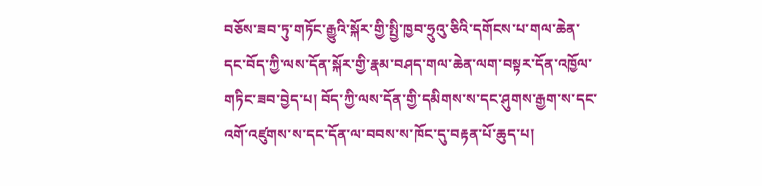བཅོས་ཟབ་ཏུ་གཏོང་རྒྱུའི་སྐོར་གྱི་སྤྱི་ཁྱབ་ཧྲུའུ་ཅིའི་དགོངས་པ་གལ་ཆེན་དང་བོད་ཀྱི་ལས་དོན་སྐོར་གྱི་རྣམ་བཤད་གལ་ཆེན་ལག་བསྟར་དོན་འཁྱོལ་གཏིང་ཟབ་བྱེད་པ། བོད་ཀྱི་ལས་དོན་གྱི་དམིགས་ས་དང་ཤུགས་རྒྱག་ས་དང་འགོ་འཛུགས་ས་དང་དོན་ལ་བབས་ས་ཁོང་དུ་བརྟན་པོ་ཆུད་པ།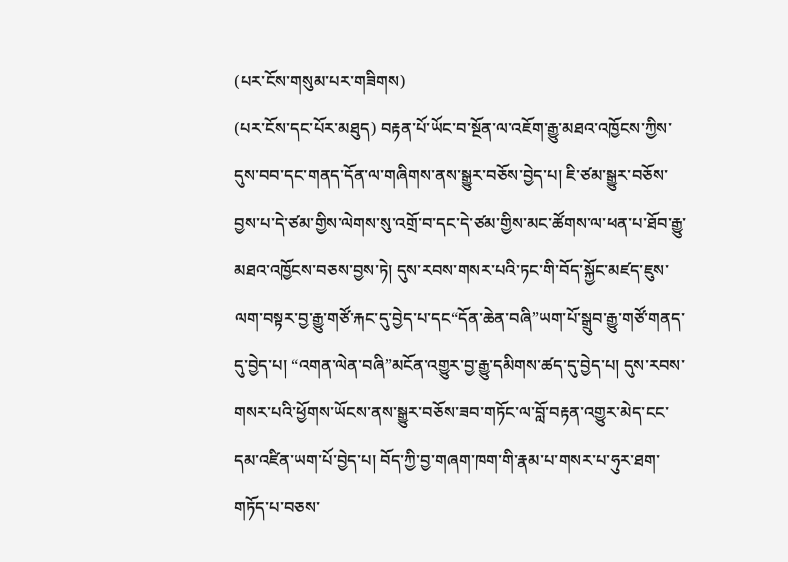(པར་ངོས་གསུམ་པར་གཟིགས)
(པར་ངོས་དང་པོར་མཐུད) བརྟན་པོ་ཡོང་བ་སྔོན་ལ་འཇོག་རྒྱུ་མཐའ་འཁྱོངས་ཀྱིས་དུས་བབ་དང་གནད་དོན་ལ་གཞིགས་ནས་སྒྱུར་བཅོས་བྱེད་པ། ཇི་ཙམ་སྒྱུར་བཅོས་བྱས་པ་དེ་ཙམ་གྱིས་ལེགས་སུ་འགྲོ་བ་དང་དེ་ཙམ་གྱིས་མང་ཚོགས་ལ་ཕན་པ་ཐོབ་རྒྱུ་མཐའ་འཁྱོངས་བཅས་བྱས་ཏེ། དུས་རབས་གསར་པའི་ཏང་གི་བོད་སྐྱོང་མཛད་ཇུས་ལག་བསྟར་བྱ་རྒྱུ་གཙོ་རྐང་དུ་བྱེད་པ་དང“དོན་ཆེན་བཞི”ཡག་པོ་སྒྲུབ་རྒྱུ་གཙོ་གནད་དུ་བྱེད་པ། “འགན་ལེན་བཞི”མངོན་འགྱུར་བྱ་རྒྱུ་དམིགས་ཚད་དུ་བྱེད་པ། དུས་རབས་གསར་པའི་ཕྱོགས་ཡོངས་ནས་སྒྱུར་བཅོས་ཟབ་གཏོང་ལ་བློ་བརྟན་འགྱུར་མེད་ངང་དམ་འཛིན་ཡག་པོ་བྱེད་པ། བོད་ཀྱི་བྱ་གཞག་ཁག་གི་རྣམ་པ་གསར་པ་ཧུར་ཐག་གཏོད་པ་བཅས་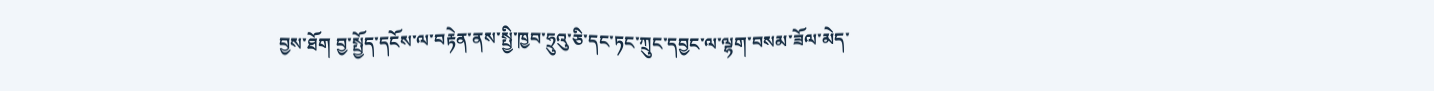བྱས་ཐོག བྱ་སྤྱོད་དངོས་ལ་བརྟེན་ནས་སྤྱི་ཁྱབ་ཧྲུའུ་ཅི་དང་ཏང་ཀྲུང་དབྱང་ལ་ལྷག་བསམ་ཟོལ་མེད་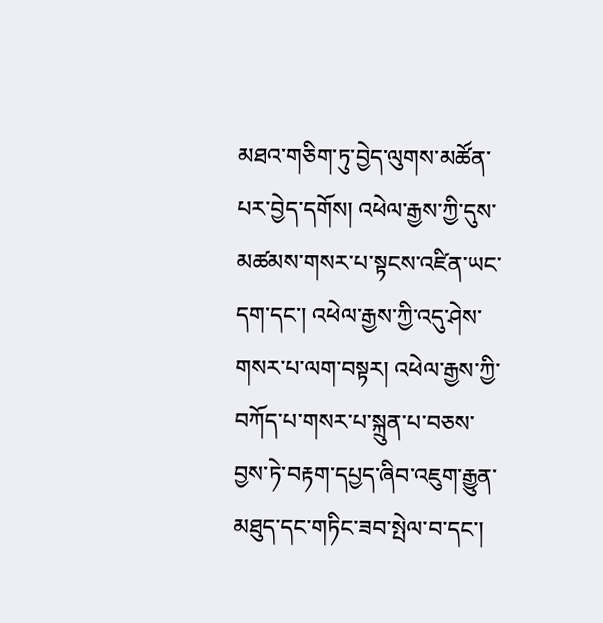མཐའ་གཅིག་ཏུ་བྱེད་ལུགས་མཚོན་པར་བྱེད་དགོས། འཕེལ་རྒྱས་ཀྱི་དུས་མཚམས་གསར་པ་སྟངས་འཛིན་ཡང་དག་དང་། འཕེལ་རྒྱས་ཀྱི་འདུ་ཤེས་གསར་པ་ལག་བསྟར། འཕེལ་རྒྱས་ཀྱི་བཀོད་པ་གསར་པ་སྐྲུན་པ་བཅས་བྱས་ཏེ་བརྟག་དཔྱད་ཞིབ་འཇུག་རྒྱུན་མཐུད་དང་གཏིང་ཟབ་སྤེལ་བ་དང་།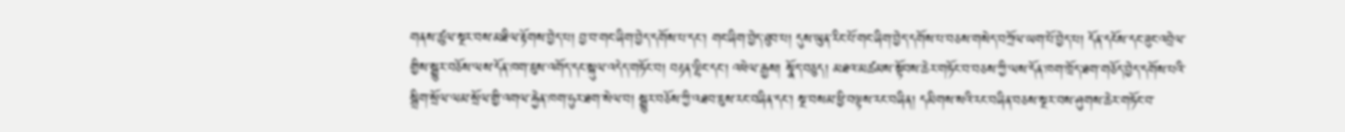གནས་ཚུལ་སྔར་བས་མཐིལ་རྟོགས་བྱེད་པ། བྱ་བ་གང་ཞིག་བྱེད་དགོས་པ་དང་། གང་ཞིག་བྱེད་ཐུབ་པ། དུས་ཡུན་རིང་པོ་གང་ཞིག་བྱེད་དགོས་པ་བཅས་གསེད་བཀྲོལ་ཡག་པོ་བྱེད་པ། དོན་དངོས་དང་ཟུང་འབྲེལ་གྱིས་སྒྱུར་བཅོས་ལས་དོན་ཁག་ཇུས་འགོད་དང་སྐུལ་འདེད་གཏོང་བ། བརྟན་ལྷིང་དང་། འཕེལ་རྒྱས། སྣོད་བཅུད། མཐའ་མཚམས་སྟོབས་ཆེར་གཏོང་བ་བཅས་ཀྱི་ལས་དོན་ཁག་ཁྲོད་ཐག་གཅོད་བྱེད་དགོས་པའི་སྒྲིག་སྲོལ་ལམ་སྲོལ་གྱི་འགལ་རྐྱེན་ཁག་ཧུར་ཐག་སེལ་བ། སྒྱུར་བཅོས་ཀྱི་འཐབ་ཇུས་རང་བཞིན་དང་། སྔ་བསམ་ཕྱི་བལྟས་རང་བཞིན། དམིགས་སའི་རང་བཞིན་བཅས་སྔར་བས་ཤུགས་ཆེར་གཏོང་བ་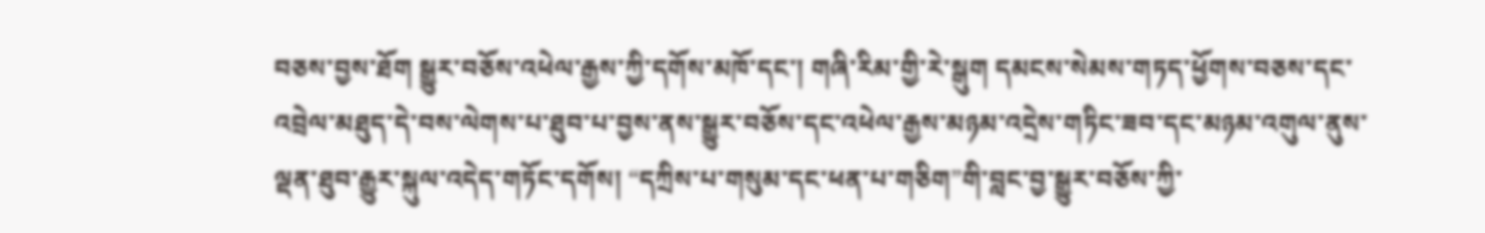བཅས་བྱས་ཐོག སྒྱུར་བཅོས་འཕེལ་རྒྱས་ཀྱི་དགོས་མཁོ་དང་། གཞི་རིམ་གྱི་རེ་སྒུག དམངས་སེམས་གཏད་ཕྱོགས་བཅས་དང་འབྲེལ་མཐུད་དེ་བས་ལེགས་པ་ཐུབ་པ་བྱས་ནས་སྒྱུར་བཅོས་དང་འཕེལ་རྒྱས་མཉམ་འདྲེས་གཏིང་ཟབ་དང་མཉམ་འགུལ་ནུས་ལྡན་ཐུབ་རྒྱུར་སྐུལ་འདེད་གཏོང་དགོས། “དཀྲིས་པ་གསུམ་དང་ཕན་པ་གཅིག”གི་བླང་བྱ་སྒྱུར་བཅོས་ཀྱི་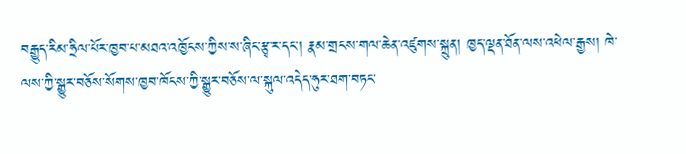བརྒྱུད་རིམ་ཧྲིལ་པོར་ཁྱབ་པ་མཐའ་འཁྱོངས་ཀྱིས་ས་ཞིང་རྩྭ་ར་དང་། རྣམ་གྲངས་གལ་ཆེན་འཛུགས་སྐྲུན། ཁྱད་ལྡན་ཐོན་ལས་འཕེལ་རྒྱས། ཁེ་ལས་ཀྱི་སྒྱུར་བཅོས་སོགས་ཁྱབ་ཁོངས་ཀྱི་སྒྱུར་བཅོས་ལ་སྐུལ་འདེད་ཧུར་ཐག་བཏང་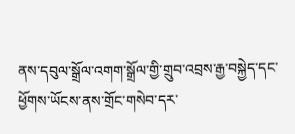ནས་དབུལ་སྒྲོལ་འགག་སྒྲོལ་གྱི་གྲུབ་འབྲས་རྒྱ་བསྐྱེད་དང་ཕྱོགས་ཡོངས་ནས་གྲོང་གསེབ་དར་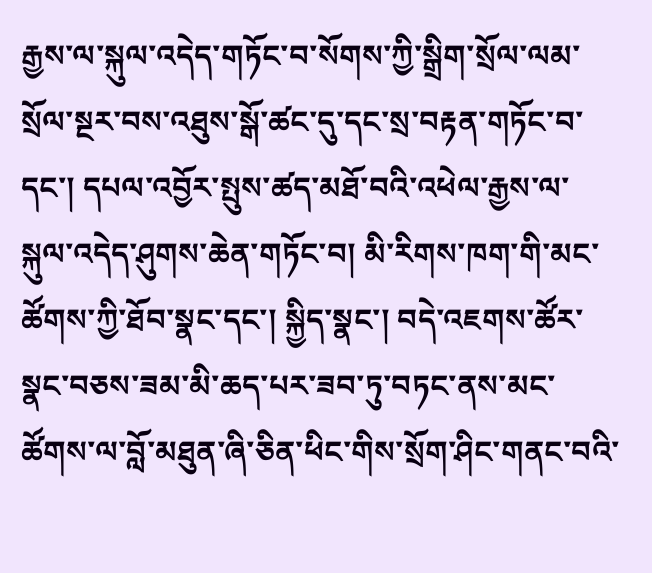རྒྱས་ལ་སྐུལ་འདེད་གཏོང་བ་སོགས་ཀྱི་སྒྲིག་སྲོལ་ལམ་སྲོལ་སྔར་བས་འཐུས་སྒོ་ཚང་དུ་དང་སྲ་བརྟན་གཏོང་བ་དང་། དཔལ་འབྱོར་སྤུས་ཚད་མཐོ་བའི་འཕེལ་རྒྱས་ལ་སྐུལ་འདེད་ཤུགས་ཆེན་གཏོང་བ། མི་རིགས་ཁག་གི་མང་ཚོགས་ཀྱི་ཐོབ་སྣང་དང་། སྐྱིད་སྣང་། བདེ་འཇགས་ཚོར་སྣང་བཅས་ཟམ་མི་ཆད་པར་ཟབ་ཏུ་བཏང་ནས་མང་ཚོགས་ལ་བློ་མཐུན་ཞི་ཅིན་ཕིང་གིས་སྲོག་ཤིང་གནང་བའི་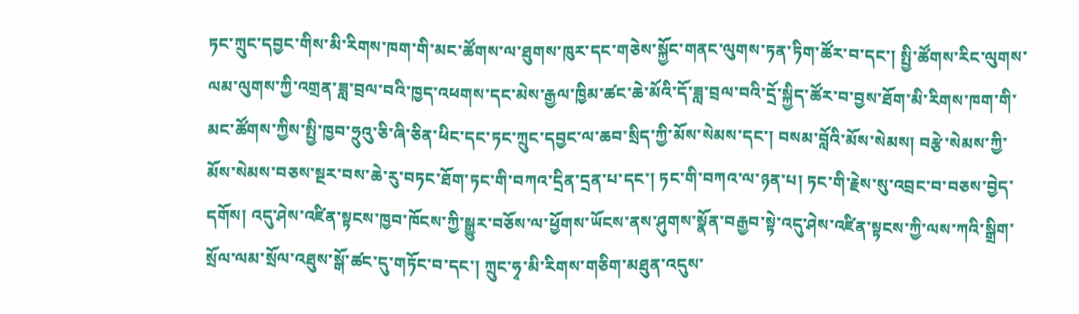ཏང་ཀྲུང་དབྱང་གིས་མི་རིགས་ཁག་གི་མང་ཚོགས་ལ་ཐུགས་ཁུར་དང་གཅེས་སྐྱོང་གནང་ལུགས་ཏན་ཏིག་ཚོར་བ་དང་། སྤྱི་ཚོགས་རིང་ལུགས་ལམ་ལུགས་ཀྱི་འགྲན་ཟླ་བྲལ་བའི་ཁྱད་འཕགས་དང་མེས་རྒྱལ་ཁྱིམ་ཚང་ཆེ་མོའི་དོ་ཟླ་བྲལ་བའི་དྲོ་སྐྱིད་ཚོར་བ་བྱས་ཐོག་མི་རིགས་ཁག་གི་མང་ཚོགས་ཀྱིས་སྤྱི་ཁྱབ་ཧྲུའུ་ཅི་ཞི་ཅིན་ཕིང་དང་ཏང་ཀྲུང་དབྱང་ལ་ཆབ་སྲིད་ཀྱི་མོས་སེམས་དང་། བསམ་བློའི་མོས་སེམས། བརྩེ་སེམས་ཀྱི་མོས་སེམས་བཅས་སྔར་བས་ཆེ་རུ་བཏང་ཐོག་ཏང་གི་བཀའ་དྲིན་དྲན་པ་དང་། ཏང་གི་བཀའ་ལ་ཉན་པ། ཏང་གི་རྗེས་སུ་འབྲང་བ་བཅས་བྱེད་དགོས། འདུ་ཤེས་འཛིན་སྟངས་ཁྱབ་ཁོངས་ཀྱི་སྒྱུར་བཅོས་ལ་ཕྱོགས་ཡོངས་ནས་ཤུགས་སྣོན་བརྒྱབ་སྟེ་འདུ་ཤེས་འཛིན་སྟངས་ཀྱི་ལས་ཀའི་སྒྲིག་སྲོལ་ལམ་སྲོལ་འཐུས་སྒོ་ཚང་དུ་གཏོང་བ་དང་། ཀྲུང་ཧྭ་མི་རིགས་གཅིག་མཐུན་འདུས་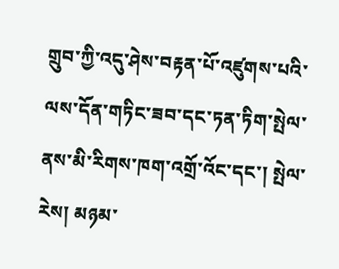གྲུབ་ཀྱི་འདུ་ཤེས་བརྟན་པོ་འཛུགས་པའི་ལས་དོན་གཏིང་ཟབ་དང་ཏན་ཏིག་སྤེལ་ནས་མི་རིགས་ཁག་འགྲོ་འོང་དང་། སྤེལ་རེས། མཉམ་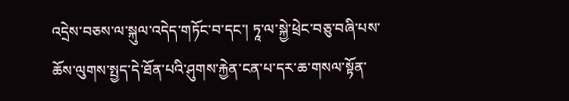འདྲེས་བཅས་ལ་སྐུལ་འདེད་གཏོང་བ་དང་། ཏཱ་ལ་སྐྱེ་ཕྲེང་བཅུ་བཞི་པས་ཆོས་ལུགས་སྤྱད་དེ་ཐོན་པའི་ཤུགས་རྐྱེན་ངན་པ་དར་ཆ་གསལ་སྟོན་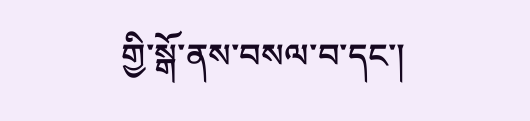གྱི་སྒོ་ནས་བསལ་བ་དང་།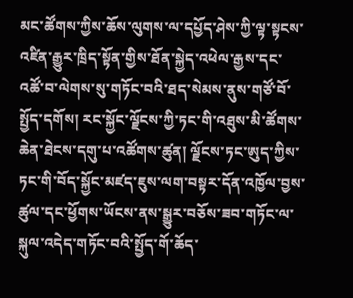མང་ཚོགས་ཀྱིས་ཆོས་ལུགས་ལ་དཔྱོད་ཤེས་ཀྱི་ལྟ་སྟངས་འཛིན་རྒྱུར་ཁྲིད་སྟོན་གྱིས་ཐོན་སྐྱེད་འཕེལ་རྒྱས་དང་འཚོ་བ་ལེགས་སུ་གཏོང་བའི་ཐད་སེམས་ནུས་གཙོ་བོ་སྤྱོད་དགོས། རང་སྐྱོང་ལྗོངས་ཀྱི་ཏང་གི་འཐུས་མི་ཚོགས་ཆེན་ཐེངས་དགུ་པ་འཚོགས་ཚུན། ལྗོངས་ཏང་ཨུད་ཀྱིས་ཏང་གི་བོད་སྐྱོང་མཛད་ཇུས་ལག་བསྟར་དོན་འཁྱོལ་བྱས་ཚུལ་དང་ཕྱོགས་ཡོངས་ནས་སྒྱུར་བཅོས་ཟབ་གཏོང་ལ་སྐུལ་འདེད་གཏོང་བའི་སྤྱོད་གོ་ཆོད་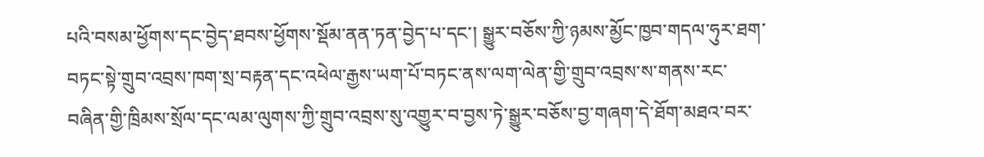པའི་བསམ་ཕྱོགས་དང་བྱེད་ཐབས་ཕྱོགས་སྡོམ་ནན་ཏན་བྱེད་པ་དང་། སྒྱུར་བཅོས་ཀྱི་ཉམས་མྱོང་ཁྱབ་གདལ་ཧུར་ཐག་བཏང་སྟེ་གྲུབ་འབྲས་ཁག་སྲ་བརྟན་དང་འཕེལ་རྒྱས་ཡག་པོ་བཏང་ནས་ལག་ལེན་གྱི་གྲུབ་འབྲས་ས་གནས་རང་བཞིན་གྱི་ཁྲིམས་སྲོལ་དང་ལམ་ལུགས་ཀྱི་གྲུབ་འབྲས་སུ་འགྱུར་བ་བྱས་ཏེ་སྒྱུར་བཅོས་བྱ་གཞག་དེ་ཐོག་མཐའ་བར་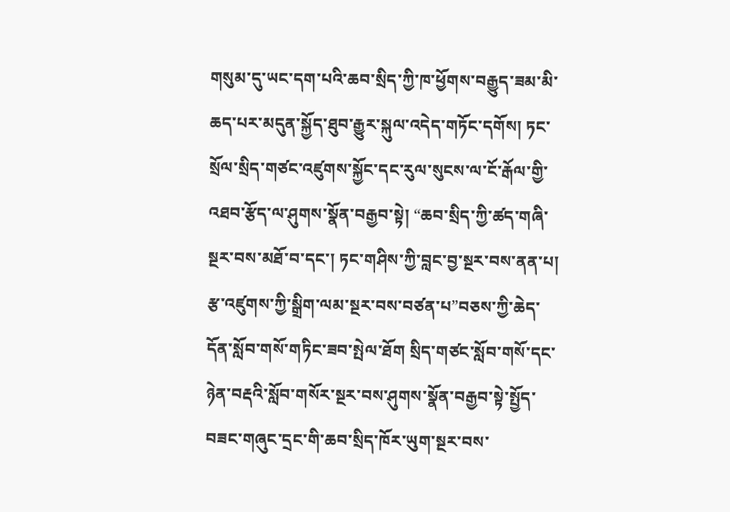གསུམ་དུ་ཡང་དག་པའི་ཆབ་སྲིད་ཀྱི་ཁ་ཕྱོགས་བརྒྱུད་ཟམ་མི་ཆད་པར་མདུན་སྐྱོད་ཐུབ་རྒྱུར་སྐུལ་འདེད་གཏོང་དགོས། ཏང་སྲོལ་སྲིད་གཙང་འཛུགས་སྐྱོང་དང་རུལ་སུངས་ལ་ངོ་རྒོལ་གྱི་འཐབ་རྩོད་ལ་ཤུགས་སྣོན་བརྒྱབ་སྟེ། “ཆབ་སྲིད་ཀྱི་ཚད་གཞི་སྔར་བས་མཐོ་བ་དང་། ཏང་གཤིས་ཀྱི་བླང་བྱ་སྔར་བས་ནན་པ། རྩ་འཛུགས་ཀྱི་སྒྲིག་ལམ་སྔར་བས་བཙན་པ”བཅས་ཀྱི་ཆེད་དོན་སློབ་གསོ་གཏིང་ཟབ་སྤེལ་ཐོག སྲིད་གཙང་སློབ་གསོ་དང་ཉེན་བརྡའི་སློབ་གསོར་སྔར་བས་ཤུགས་སྣོན་བརྒྱབ་སྟེ་སྤྱོད་བཟང་གཞུང་དྲང་གི་ཆབ་སྲིད་ཁོར་ཡུག་སྔར་བས་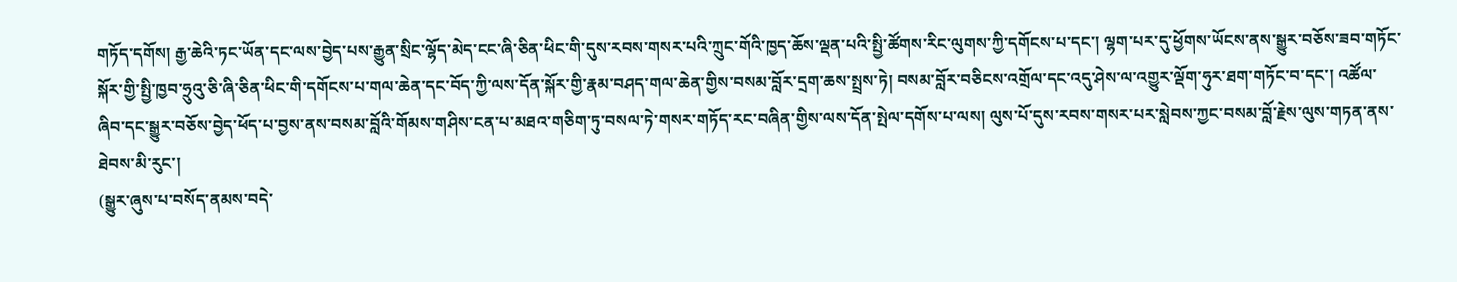གཏོད་དགོས། རྒྱ་ཆེའི་ཏང་ཡོན་དང་ལས་བྱེད་པས་རྒྱུན་སྲིང་ལྷོད་མེད་ངང་ཞི་ཅིན་ཕིང་གི་དུས་རབས་གསར་པའི་ཀྲུང་གོའི་ཁྱད་ཆོས་ལྡན་པའི་སྤྱི་ཚོགས་རིང་ལུགས་ཀྱི་དགོངས་པ་དང་། ལྷག་པར་དུ་ཕྱོགས་ཡོངས་ནས་སྒྱུར་བཅོས་ཟབ་གཏོང་སྐོར་གྱི་སྤྱི་ཁྱབ་ཧྲུའུ་ཅི་ཞི་ཅིན་ཕིང་གི་དགོངས་པ་གལ་ཆེན་དང་བོད་ཀྱི་ལས་དོན་སྐོར་གྱི་རྣམ་བཤད་གལ་ཆེན་གྱིས་བསམ་བློར་དྲག་ཆས་སྤྲས་ཏེ། བསམ་བློར་བཅིངས་འགྲོལ་དང་འདུ་ཤེས་ལ་འགྱུར་ལྡོག་ཧུར་ཐག་གཏོང་བ་དང་། འཚོལ་ཞིབ་དང་སྒྱུར་བཅོས་བྱེད་ཕོད་པ་བྱས་ནས་བསམ་བློའི་གོམས་གཤིས་ངན་པ་མཐའ་གཅིག་ཏུ་བསལ་ཏེ་གསར་གཏོད་རང་བཞིན་གྱིས་ལས་དོན་སྤེལ་དགོས་པ་ལས། ལུས་པོ་དུས་རབས་གསར་པར་སླེབས་ཀྱང་བསམ་བློ་རྗེས་ལུས་གཏན་ནས་ཐེབས་མི་རུང་།
(སྒྱུར་ཞུས་པ་བསོད་ནམས་བདེ་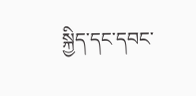སྐྱིད་དང་དབང་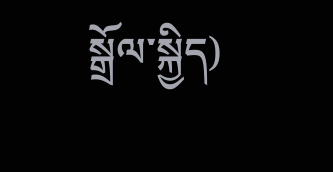སྒྲོལ་སྐྱིད)